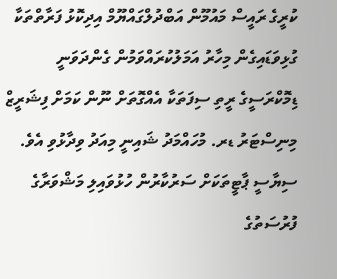ކުރީގެ ރައީސް މައުމޫން އަބްދުލްގައްޔޫމް އިދިކޮޅު ފަރާތްތަކާ ގުޅިވަޑައިގެން މިހާރު އަމަލުކުރައްވަމުން ގެންދަވަނީ ޑިމޮކްރަސީގެ ރީތި ސިފަތަކާ އެއްގޮތަށް ނޫން ކަމަށް ފިޝަރީޒް މިނިސްޓަރު ޑރ. މުހައްމަދު ޝައިނީ މިއަދު ވިދާޅުވި އެވެ.
ސިޔާސީ ޕާޓީތަކަށް ސަރުކާރުން ހުޅުވައިލި މަޝްވަރާގެ ފުރުސަތުގެ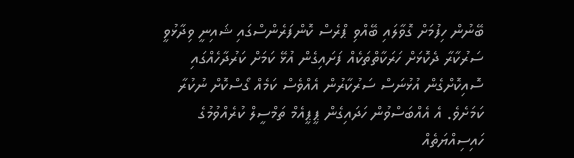ބޭނުން ހިފުމަށް ގޮވާލައި ބޭއްވި ޕްރެސް ކޮންފަރެންސްގައި ޝައިނީ ވިދާޅުވީ ސަރުކާރާ ދެކޮޅަށް ހަރަކާތްތަކެއް ފަށައިގެން އުޅޭ ކަމަށް ކަރުދާހެއްގައި ސޮއިކޮށްގެން އުޅުނަސް ސަރުކާރުން އެއްވެސް ކަމެއް ގޯސްކޮށް ނުކުރާ ކަމަށެވެ. އެ އެއްބަސްވުން ހަދައިގެން ޕީޕީއެމް ތަމްސީލް ކުރެއްވުމުގެ ހައިސިއްޔަތެއް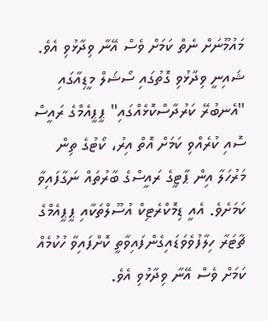މައުމޫނަށް ނެތް ކަމަށް ވެސް އޭނާ ވިދާޅުވި އެވެ.
ޝައިނީ ވިދާޅުވި ގޮތުގައި ސޯޝަލް މީޑިއާގައި "އެނބުރޭ ކަރުދާސްކޮޅެއްގައި" ޕީޕީއެމްގެ ރައީސް ސޮއި ކުރެއްވި ކަމަށް އޮތް އިރު، ކޯޓުގެ ތިން މަރުހަލާ އިން ޕާޓީގެ ރައީސްގެ ބާރުތައް ނަގާފައިވާ ކަމަށެވެ. އެއީ ޑިމޮކްރެޓިކް އުސޫލްތަކާއި ޕީޕީއެމްގެ ޗާޓަރާ ހިލާފުވެވަޑައިގެންފައިވާތީ ކޮށްފައިވާ ހުކުމެއް ކަމަށް ވެސް އޭނާ ވިދާޅުވި އެވެ.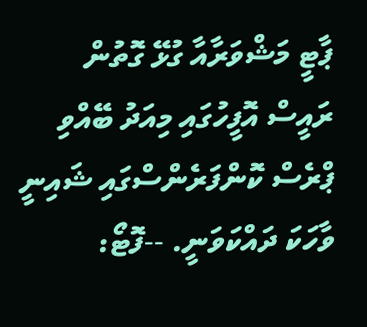ޕާޓީ މަޝްވަރާއާ ގުޅޭ ގޮތުން ރައީސް އޮފީހުގައި މިއަދު ބޭއްވި ޕްރެސް ކޮންފަރެންސްގައި ޝައިނީ ވާހަކަ ދައްކަވަނީ. --ފޮޓޯ: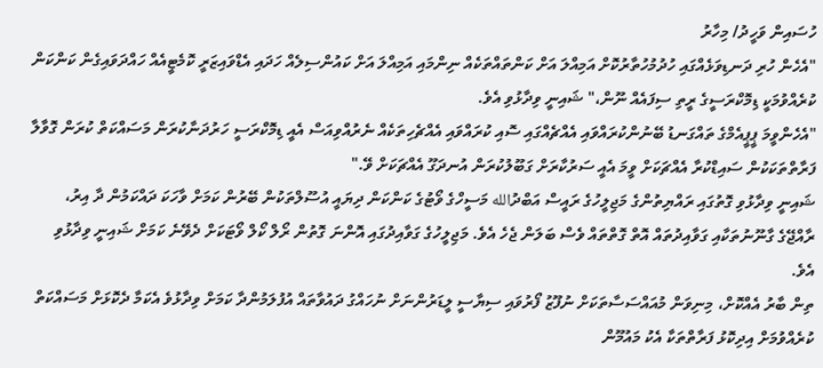ހުސައިން ވަހީދު/ މިހާރު
"އެހެން ހުރި ދަނޑިވަޅެއްގައި ހުދުމުހުތާރުކޮށް އަމިއްލަ އަށް ކަންތައްތަކެއް ނިންމައި އަމިއްލަ އަށް ކައުންސިލެއް ހަދައި އެޑްވައިޒަރީ ކޮމެޓީއެއް ހައްދަވައިގެން ކަންކަން ކުރެއްވުމަކީ ޑިމޮކްރަސީގެ ރީތި ސިފައެއް ނޫން،" ޝައިނީ ވިދާޅުވި އެވެ.
"އެހެންވީމަ ޕީޕީއެމްގެ ތައްގަނޑު ބޭނުންކުރައްވައި އެއްޗެއްގައި ސޮއި ކުރައްވައި އެއްޗެހިތަކެއް ނެރުއްވިއަސް އެއީ ޑިމޮކްރަސީ ހަރުދަނާކުރަން މަސައްކަތް ކުރަން ގޮވާލާ ފަރާތްތަކަކުން ސައިޑްކުރާ އެއްޗަކަށް ވީމަ އެއީ ސަރުކާރަށް ގަބޫލުކުރަން އުނދަގޫ އެއްޗަކަށް ވޭ."
ޝައިނީ ވިދާޅުވި ގޮތުގައި ރައްޔިތުންގެ މަޖިލީހުގެ ރައީސް އަބްދުالله މަސީހްގެ ވޯޓުގެ ކަންކަން ދިޔައީ އުސޫލްތަކުން ބޭރުން ކަމަށް ވާހަކަ ދައްކަމުން ދާ އިރު، ރާއްޖޭގެ ގާނޫނުތަކާއި ގަވާއިދުތައް އޮތް ގޮތްތައް ވެސް ބަލަން ޖެހެ އެވެ. މަޖިލީހުގެ ގަވާއިދުގައި އޮންނަ ގޮތުން ރޯލް ކޯލް ވޯޓަކަށް ދެވޭނެ ކަމަށް ޝައިނީ ވިދާޅުވި އެވެ.
ތިން ބާރު އެއްކޮށް، މިނިވަން މުއައްސަސާތަކަށް ނުފޫޒު ފޯރުވައި ސިޔާސީ ލީޑަރުންނަށް ނުހައްގު ދައުވާތައް އުފުލަމުންދާ ކަމަށް ވިދާޅުވެ އެކަމާ ދެކޮޅަށް މަސައްކަތް ކުރެއްވުމަށް އިދިކޮޅު ފަރާތްތަކާ އެކު މައުމޫން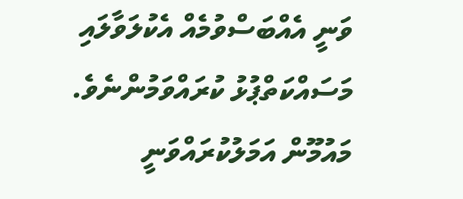ވަނީ އެއްބަސްވުމެއް އެކުލަވާލައި މަސައްކަތްޕުޅު ކުރައްވަމުންނެވެ.
މައުމޫން އަމަލުކުރައްވަނީ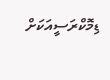ޑިމޮކްރަސީއަކަށް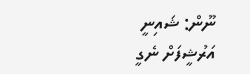ނޫން: ޝައިނީ
އަރުޝީފަށް ނެގީ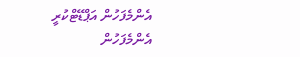އެންމެފަހުން އަޕްޑޭޓްކުރީ
އެންމެފަހުން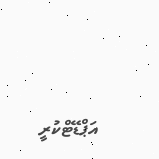އަޕްޑޭޓްކުރީ